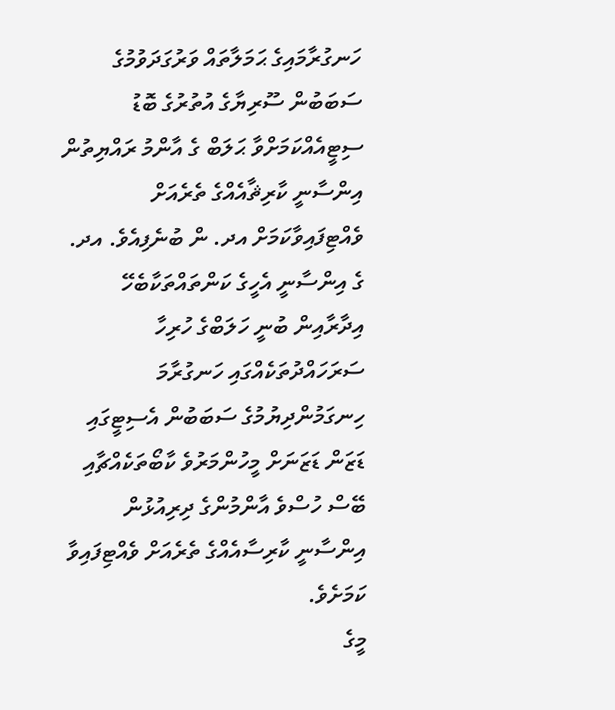ހަނގުރާމައިގެ ޙަމަލާތައް ވަރުގަދަވުމުގެ ސަބަބުން ސޫރިޔާގެ އުތުރުގެ ބޮޑު ސިޓީއެއްކަމަށްވާ ޙަލަބް ގެ އާންމު ރައްޔިތުން އިންސާނީ ކާރިޘާއެއްގެ ތެރެއަށް ވެއްޓިފައިވާކަމަށް އދ. ން ބުނެފިއެވެ. އދ. ގެ އިންސާނީ އެހީގެ ކަންތައްތަކާބެހޭ އިދާރާއިން ބުނީ ހަލަބްގެ ހުރިހާ ސަރަހައްދުތަކެއްގައި ހަނގުރާމަ ހިނގަމުންދިޔުމުގެ ސަބަބުން އެސިޓީގައި ޑަޒަން ޑަޒަނަށް މީހުންމަރުވެ ކާބޯތަކެއްޗާއި ބޭސް ހުސްވެ އާންމުންގެ ދިރިއުޅުން އިންސާނީ ކާރިސާއެއްގެ ތެރެއަށް ވެއްޓިފައިވާ ކަމަށެވެ.
މީގެ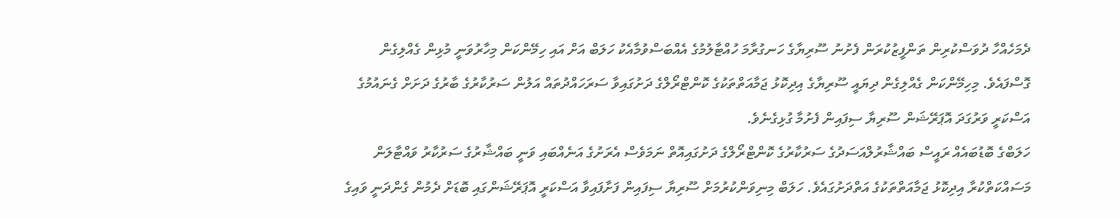ދެމަހެއްހާ ދުވަސްކުރިން ތަންފީޒުކުރަން ފެށުނު ސޫރިޔާގެ ހަނގުރާމަ ހުއްޓާލުމުގެ އެއްބަސްވުމާއެކު ހަލަބް އަށް އައި ހިމޭންކަން މިހާރުވަނީ މުޅިން ގެއްލިގެން ގޮސްފައެވެ. މިހިމޭންކަން ގެއްލިގެން ދިޔައީ ސޫރިޔާގެ އިދިކޮޅު ޖަމާއަތްތަކުގެ ކޮންޓްރޯލްގެ ދަށުގައިވާ ސަރަހައްދުތައް އަލުން ސަރުކާރުގެ ބާރުގެ ދަށަށް ގެނައުމުގެ އަސްކަރީ ވަރުގަދަ އޮޕަރޭޝަން ސޫރިޔާ ސިފައިން ފެށުމާ ގުޅިގެނެވެ.
ހަލަބްގެ ބޮޑުބައެއް ރައީސް ބައްޝާރުލްއަސަދުގެ ސަރުކާރުގެ ކޮންޓްރޯލްގެ ދަށުގައިއޮތް ނަމަވެސް އެރަށުގެ އަނެއްބައި ވަނީ ބައްޝާރުގެ ސަރުކާރު ވައްޓާލަން މަސައްކަތްކުރާ އިދިކޮޅު ޖަމާއަތްތަކުގެ އަތްދަށުގައެވެ. ހަލަބް މިނިވަންކުރުމަށް ސޫރިޔާ ސިފައިން ފަށާފައިވާ އަސްކަރީ އޮޕަރޭޝަންގައި ބޮޑަށް ދެމުން ގެންދަނީ ވައިގެ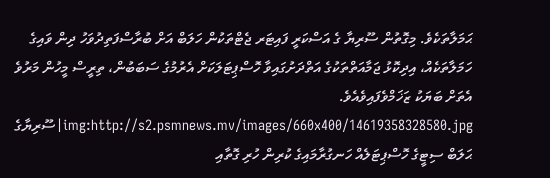ޙަމަލާތަކެވެ. މިގޮތުން ސޫރިޔާ ގެ އަސްކަރީ ފައިޓަރ ޖެޓްތަކުން ހަލަބް އަށް ބުރާސްފަތިދުވަހު ދިން ވައިގެ ހަމަލާތަކެއް، އިދިކޮޅު ޖަމާއަތްތަކުގެ އަތްދަށުގައިވާ ހޮސްޕިޓަލަކަށް އެރުމުގެ ސަބަބުން، ތިރީސް މީހުން މަރުވެ އެތަށް ބަޔަކު ޒަޚަމްވެފައިވެއެވެ.
img:http://s2.psmnews.mv/images/660x400/14619358328580.jpg|ސޫރިޔާގެ ޙަލަބް ސިޓީގެ ހޮސްޕިޓަލެއް ހަނގުރާމައިގެ ކުރިން ހުރި ގޮތާއި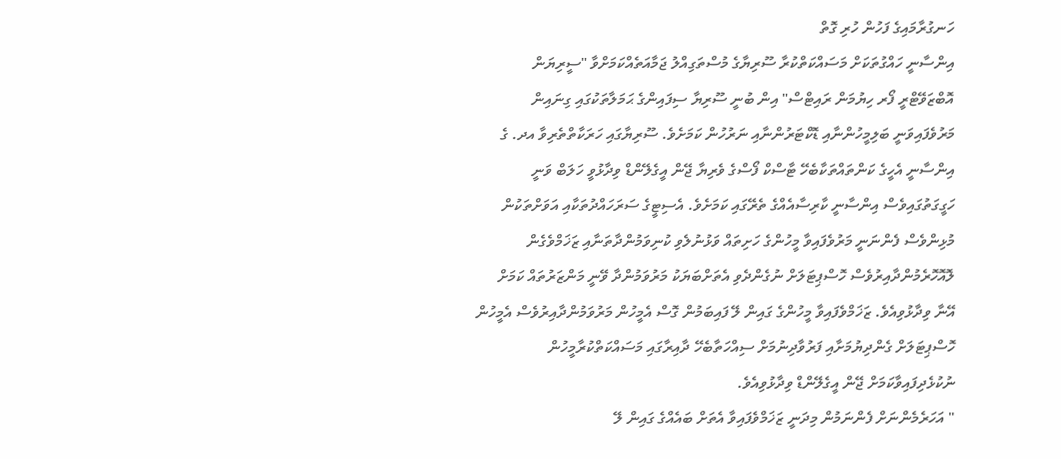ހަނގުރާމައިގެ ފަހުން ހުރި ގޮތް
އިންސާނީ ހައްގުތަކަށް މަސައްކަތްކުރާ ސޫރިޔާގެ މުސްތަގިއްލު ޖަމާއަތެއްކަމަށްވާ "ސީރިޔަން އޮބްޒަވޭޓްރީ ފޯރ ހިޔުމަން ރައިޓްސް" އިން ބުނީ ސޫރިޔާ ސިފައިންގެ ޙަމަލާތަކުގައި ގިނައިން މަރުވެފައިވަނީ ބަލިމީހުންނާއި ޑޮކްޓަރުންނާއި ނަރުހުން ކަމަށެވެ. ސޫރިޔާގައި ހަރަކާތްތެރިވާ އދ. ގެ އިންސާނީ އެހީގެ ކަންތައްތަކާބެހޭ ޓާސްކް ފޯސްގެ ވެރިޔާ ޖޭން އީގެލޭންޑް ވިދާޅުވީ ހަލަބް ވަނީ ހަގީގަތުގައިވެސް އިންސާނީ ކާރިސާއެއްގެ ތެރޭގައި ކަމަށެވެ. އެސިޓީގެ ސަރަހައްދުތަކާއި އަވަށްތަކުން މުޅިންވެސް ފެންނަނީ މަރުވެފައިވާ މީހުންގެ ހަށިތައް ވަޅުނުލެވި ކުނިވަމުންދާތަނާއި ޒަޚަމްވެގެން ލޮއޮހޮރެމުންދާއިރުވެސް ހޮސްޕިޓަލަށް ނުގެންދެވި އެތަށްބަޔަކު މަރުވަމުންދާ ވޭނީ މަންޒަރުތައް ކަމަށް އޭނާ ވިދާޅުވިއެވެ. ޒަޚަމްވެފައިވާ މީހުންގެ ގައިން ލޭ ފައިބަމުން ގޮސް އެމީހުން މަރުވަމުންދާއިރުވެސް އެމީހުން ހޮސްޕިޓަލަށް ގެންދިޔުމަށާއި ފަރުވާދިނުމަށް ސިއްހަތާބެހޭ ދާއިރާގައި މަސައްކަތްކުރާމީހުން ނުކުޅެދިފައިވާކަމަށް ޖޭން އީގެލޭންޑް ވިދާޅުވިއެވެ.
" އަހަރެމެންނަށް ފެންނަމުން މިދަނީ ޒަޚަމްވެފައިވާ އެތަށް ބައެއްގެ ގައިން ލޭ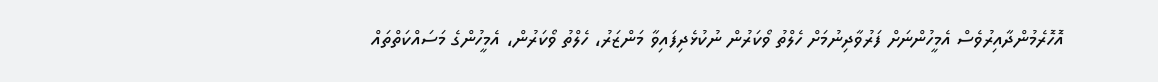އޮހޮރެމުންދާއިރުވެސް އެމީހުންނަށް ފަރުވާދިނުމަށް ހެލްތު ވޯކަރުން ނުކުޅެދިފައިވާ މަންޒަރު، ހެލްތު ވޯކަރުން، އެމީހުންގެ މަސައްކަތްތައް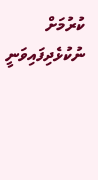ކުރުމަށް ނުކުޅެދިފައިވަނީ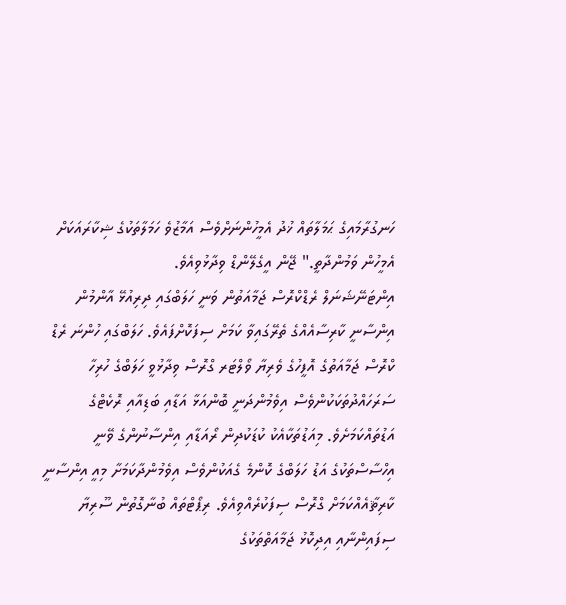ހަނގުރާމައިގެ ޙަމަލާތައް ޚުދު އެމީހުންނަށްވެސް އަމާޒުވެ ހަމަލާތަކުގެ ޝިކާރައަކަށް އެމީހުން ވަމުންދާތީ." ޖޭން އީގެލޭންޑް ވިދާޅުވިއެވެ.
އިންޓަނޭޝަނަލް ރެޑްކްރޮސް ޖަމާއަތުން ވަނީ ހަލަބްގައި ދިރިއުޅޭ އާންމުން އިންސާނީ ކާރިސާއެއްގެ ތެރޭގައިވާ ކަމަށް ސިފަކޮށްފައެވެ. ހަލަބްގައި ހުންނަ ރެޑް ކްރޮސް ޖަމާއަތުގެ އޮފީހުގެ ވެރިޔާ ވޯލްޓަރ ގްރޮސް ވިދާޅުވީ ހަލަބްގެ ހުރިހާ ސަރަހައްދުތަކަކުންވެސް އިވެމުންދަނީ ބޮންއަޅާ އަޑާއި ބަޑިއާއި ރޮކެޓްގެ އަޑުތައްކަމަށެވެ. މިއަޑުތަކާއެކު ކުޑަކުދިން ރޯއަޑާއި އިންސާނުންގެ ވޭނީ އިހްސާސްތަކުގެ އަޑު ހަލަބްގެ ކޮންމެ ގެއަކުންވެސް އިވެމުންދާކަމަށާ މިއީ އިންސާނީ ކާރިޘާއެއްކަމަށް ގްރޮސް ސިފަކުރެއްވިއެވެ. ރިޕޯޓްތައް ބުނާގޮތުން ސޫރިޔާ ސިފައިންނާއި އިދިކޮޅު ޖަމާއަތްތަކުގެ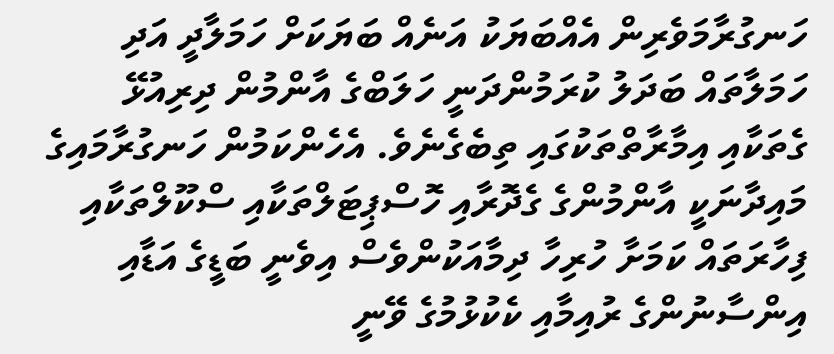ހަނގުރާމަވެރިން އެއްބަޔަކު އަނެއް ބަޔަކަށް ހަމަލާދީ އަދި ހަމަލާތައް ބަދަލު ކުރަމުންދަނީ ހަލަބްގެ އާންމުން ދިރިއުޅޭ ގެތަކާއި އިމާރާތްތަކުގައި ތިބެގެނެވެ. އެހެންކަމުން ހަނގުރާމައިގެ މައިދާނަކީ އާންމުންގެ ގެދޮރާއި ހޮސްޕިޓަލްތަކާއި ސްކޫލްތަކާއި ފިހާރަތައް ކަމަށާ ހުރިހާ ދިމާއަކުންވެސް އިވެނީ ބަޑީގެ އަޑާއި އިންސާނުންގެ ރުއިމާއި ކެކުޅުމުގެ ވޭނީ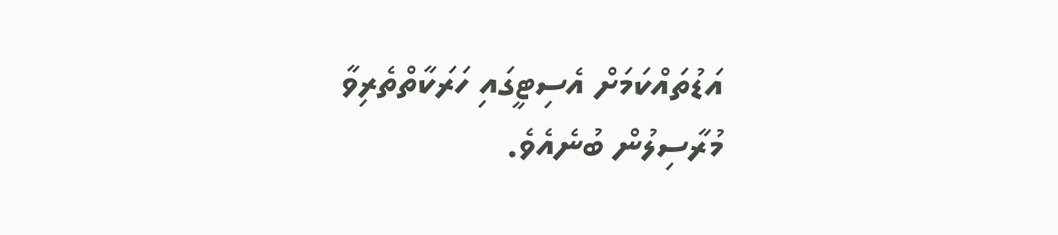އަޑުތައްކަމަށް އެސިޓީގައި ހަރަކާތްތެރިވާ މުރާސިލުން ބުނެއެވެ.